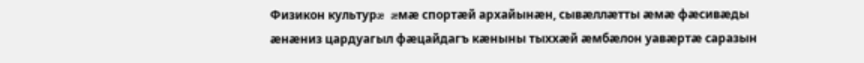Физикон культурæ æмæ спортæй архайынæн, сывæллæтты æмæ фæсивæды æнæниз цардуагыл фæцайдагъ кæныны тыххæй æмбæлон уавæртæ саразын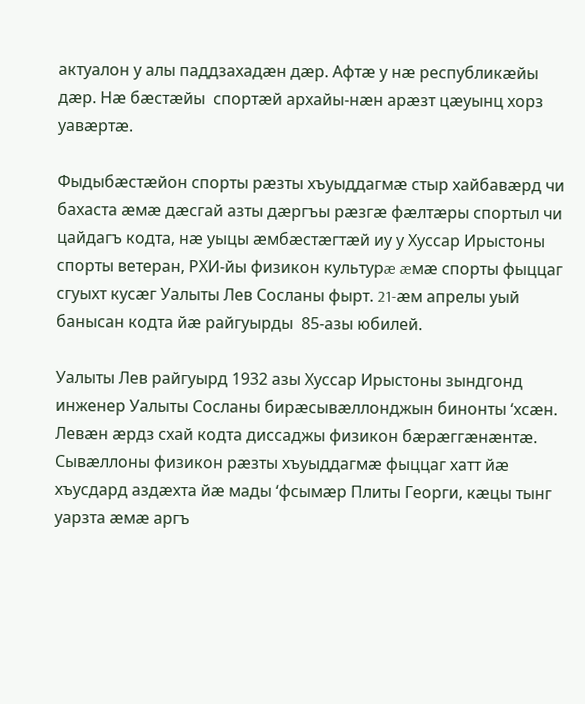актуалон у алы паддзахадæн дæр. Афтæ у нæ республикæйы дæр. Нæ бæстæйы  спортæй архайы-нæн арæзт цæуынц хорз уавæртæ.

Фыдыбæстæйон спорты рæзты хъуыддагмæ стыр хайбавæрд чи бахаста æмæ дæсгай азты дæргъы рæзгæ фæлтæры спортыл чи цайдагъ кодта, нæ уыцы æмбæстæгтæй иу у Хуссар Ирыстоны спорты ветеран, РХИ-йы физикон культурæ æмæ спорты фыццаг сгуыхт кусæг Уалыты Лев Сосланы фырт. 21-æм апрелы уый банысан кодта йæ райгуырды  85-азы юбилей.

Уалыты Лев райгуырд 1932 азы Хуссар Ирыстоны зындгонд инженер Уалыты Сосланы бирæсывæллонджын бинонты ‘хсæн. Левæн æрдз схай кодта диссаджы физикон бæрæггæнæнтæ. Сывæллоны физикон рæзты хъуыддагмæ фыццаг хатт йæ хъусдард аздæхта йæ мады ‘фсымæр Плиты Георги, кæцы тынг уарзта æмæ аргъ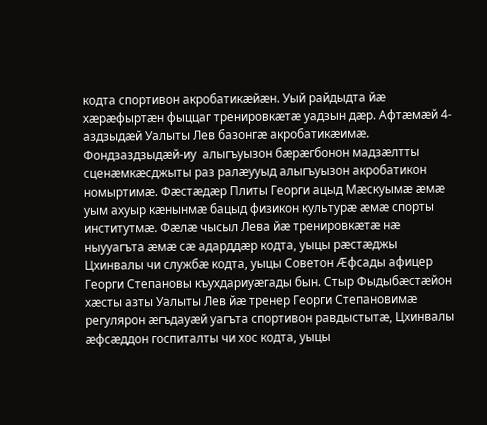кодта спортивон акробатикæйæн. Уый райдыдта йæ хæрæфыртæн фыццаг тренировкæтæ уадзын дæр. Афтæмæй 4-аздзыдæй Уалыты Лев базонгæ акробатикæимæ. Фондзаздзыдæй-иу  алыгъуызон бæрæгбонон мадзæлтты сценæмкæсджыты раз ралæууыд алыгъуызон акробатикон номыртимæ. Фæстæдæр Плиты Георги ацыд Мæскуымæ æмæ уым ахуыр кæнынмæ бацыд физикон культурæ æмæ спорты институтмæ. Фæлæ чысыл Лева йæ тренировкæтæ нæ ныууагъта æмæ сæ адарддæр кодта, уыцы рæстæджы Цхинвалы чи службæ кодта, уыцы Советон Æфсады афицер Георги Степановы къухдариуæгады бын. Стыр Фыдыбæстæйон хæсты азты Уалыты Лев йæ тренер Георги Степановимæ регулярон æгъдауæй уагъта спортивон равдыстытæ, Цхинвалы æфсæддон госпиталты чи хос кодта, уыцы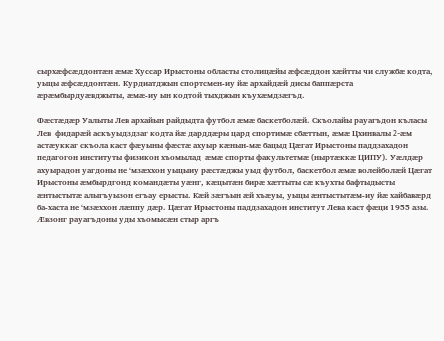сырхæфсæддонтæн æмæ Хуссар Ирыстоны областы столицæйы æфсæддон хæйтты чи службæ кодта, уыцы æфсæддонтæн. Курдиатджын спортсмен-иу йæ архайдæй дисы баппæрста æрæмбырдуæвджыты, æмæ-иу ын кодтой тыхджын къухæмдзæгъд.

Фæстæдæр Уалыты Лев архайын райдыдта футбол æмæ баскетболæй. Скъолайы рауагъдон къласы Лев  фидарæй аскъуыдздзаг кодта йæ дарддæры цард спортимæ сбæттын, æмæ Цхинвалы 2-æм астæуккаг скъола каст фæуыны фæстæ ахуыр кæнын-мæ бацыд Цæгат Ирыстоны паддзахадон педагогон институты физикон хъомылад  æмæ спорты факультетмæ (ныртæккæ ЦИПУ). Уæлдæр ахуырадон уагдоны не ‘мзæххон уыцыиу рæстæджы уыд футбол, баскетбол æмæ волейболæй Цæгат Ирыстоны æмбырдгонд командæты уæнг, кæцытæн бирæ хæттыты сæ къухты бафтыдысты æнтыстытæ алыгъуызон егъау ерысты. Кæй зæгъын æй хъæуы, уыцы æнтыстытæм-иу йæ хайбавæрд ба-хаста не ‘мзæххон лæппу дæр. Цæгат Ирыстоны паддзахадон институт Лева каст фæци 1955 азы. Æвзонг рауагъдоны уды хъомысæн стыр аргъ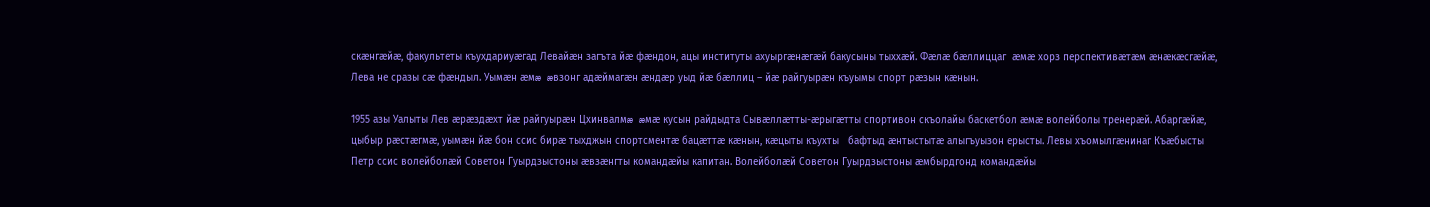скæнгæйæ, факультеты къухдариуæгад Левайæн загъта йæ фæндон, ацы институты ахуыргæнæгæй бакусыны тыххæй. Фæлæ бæллиццаг  æмæ хорз перспективæтæм æнæкæсгæйæ, Лева не сразы сæ фæндыл. Уымæн æмæ æвзонг адæймагæн æндæр уыд йæ бæллиц – йæ райгуырæн къуымы спорт рæзын кæнын.

1955 азы Уалыты Лев æрæздæхт йæ райгуырæн Цхинвалмæ æмæ кусын райдыдта Сывæллæтты-æрыгæтты спортивон скъолайы баскетбол æмæ волейболы тренерæй. Абаргæйæ, цыбыр рæстæгмæ, уымæн йæ бон ссис бирæ тыхджын спортсментæ бацæттæ кæнын, кæцыты къухты   бафтыд æнтыстытæ алыгъуызон ерысты. Левы хъомылгæнинаг Къæбысты Петр ссис волейболæй Советон Гуырдзыстоны æвзæнгты командæйы капитан. Волейболæй Советон Гуырдзыстоны æмбырдгонд командæйы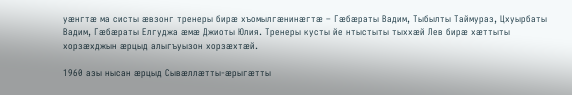уæнгтæ ма систы æвзонг тренеры бирæ хъомылгæнинæгтæ – Гæбæраты Вадим, Тыбылты Таймураз, Цхуырбаты Вадим, Гæбæраты Елгуджа æмæ Джиоты Юлия. Тренеры кусты йе нтыстыты тыххæй Лев бирæ хæттыты хорзæхджын æрцыд алыгъуызон хорзæхтæй.

1960 азы нысан æрцыд Сывæллæтты-æрыгæтты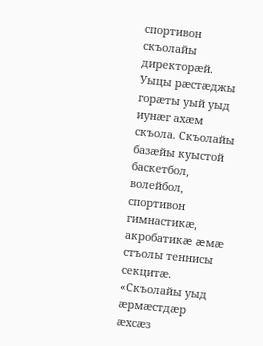спортивон скъолайы директорæй. Уыцы рæстæджы горæты уый уыд иунæг ахæм скъола. Скъолайы базæйы куыстой баскетбол, волейбол, спортивон гимнастикæ, акробатикæ æмæ стъолы теннисы секцитæ. «Скъолайы уыд æрмæстдæр æхсæз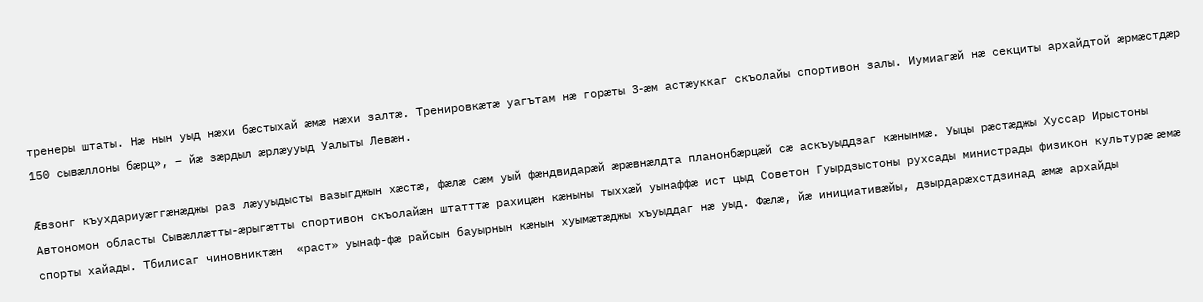тренеры штаты. Нæ нын уыд нæхи бæстыхай æмæ нæхи залтæ. Тренировкæтæ уагътам нæ горæты 3-æм астæуккаг скъолайы спортивон залы. Иумиагæй нæ секциты архайдтой æрмæстдæр 150 сывæллоны бæрц», – йæ зæрдыл æрлæууыд Уалыты Левæн.

Æвзонг къухдариуæггæнæджы раз лæууыдысты вазыгджын хæстæ, фæлæ сæм уый фæндвидарæй æрæвнæлдта планонбæрцæй сæ аскъуыддзаг кæнынмæ. Уыцы рæстæджы Хуссар Ирыстоны Автономон областы Сывæллæтты-æрыгæтты спортивон скъолайæн штатттæ рахицæн кæныны тыххæй уынаффæ ист цыд Советон Гуырдзыстоны рухсады министрады физикон культурæ æмæ спорты хайады. Тбилисаг чиновниктæн  «раст» уынаф-фæ райсын бауырнын кæнын хуымæтæджы хъуыддаг нæ уыд. Фæлæ, йæ инициативæйы, дзырдарæхстдзинад æмæ архайды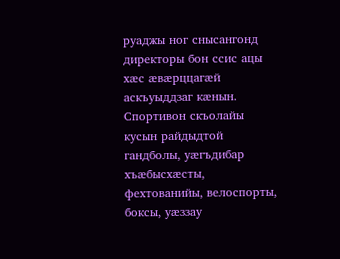руаджы ног снысангонд директоры бон ссис ацы хæс æвæрццагæй аскъуыддзаг кæнын. Спортивон скъолайы кусын райдыдтой гандболы, уæгъдибар хъæбысхæсты, фехтованийы, велоспорты, боксы, уæззау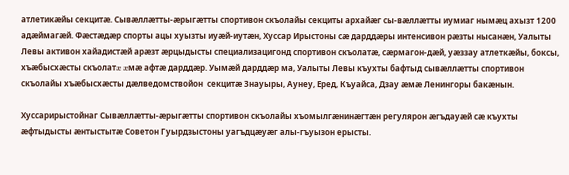атлетикæйы секцитæ. Сывæллæтты-æрыгæтты спортивон скъолайы секциты архайæг сы-вæллæтты иумиаг нымæц ахызт 1200 адæймагæй. Фæстæдæр спорты ацы хуызты иуæй-иутæн, Хуссар Ирыстоны сæ дарддæры интенсивон рæзты нысанæн, Уалыты Левы активон хайадистæй арæзт æрцыдысты специализацигонд спортивон скъолатæ, сæрмагон-дæй, уæззау атлеткæйы, боксы, хъæбысхæсты скъолатæ æмæ афтæ дарддæр. Уымæй дарддæр ма, Уалыты Левы къухты бафтыд сывæллæтты спортивон скъолайы хъæбысхæсты дæлведомствойон  секцитæ Знауыры, Аунеу, Еред, Къуайса, Дзау æмæ Ленингоры бакæнын.

Хуссарирыстойнаг Сывæллæтты-æрыгæтты спортивон скъолайы хъомылгæнинæгтæн регулярон æгъдауæй сæ къухты æфтыдысты æнтыстытæ Советон Гуырдзыстоны уагъдцæуæг алы-гъуызон ерысты.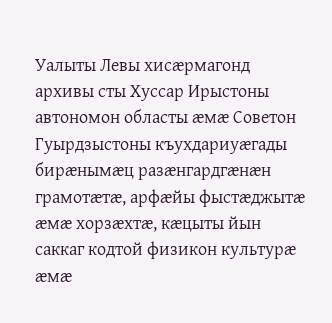Уалыты Левы хисæрмагонд архивы сты Хуссар Ирыстоны автономон областы æмæ Советон Гуырдзыстоны къухдариуæгады бирæнымæц разæнгардгæнæн грамотæтæ, арфæйы фыстæджытæ æмæ хорзæхтæ, кæцыты йын саккаг кодтой физикон культурæ æмæ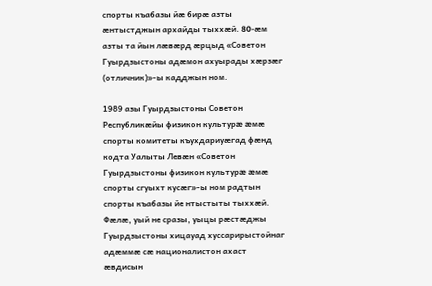спорты къабазы йæ бирæ азты æнтыстджын архайды тыххæй. 80-æм азты та йын лæвæрд æрцыд «Советон Гуырдзыстоны адæмон ахуырады хæрзæг (отличник)»-ы кадджын ном.

1989 азы Гуырдзыстоны Советон Республикæйы физикон культурæ æмæ спорты комитеты къухдариуæгад фæнд кодта Уалыты Левæн «Советон Гуырдзыстоны физикон культурæ æмæ спорты сгуыхт кусæг»-ы ном радтын спорты къабазы йе нтыстыты тыххæй. Фæлæ, уый не сразы, уыцы рæстæджы Гуырдзыстоны хицауад хуссарирыстойнаг адæммæ сæ националистон ахаст æвдисын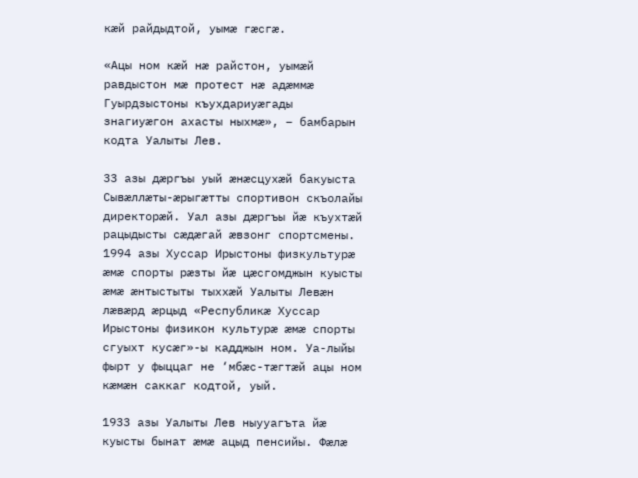кæй райдыдтой, уымæ гæсгæ.

«Ацы ном кæй нæ райстон, уымæй равдыстон мæ протест нæ адæммæ Гуырдзыстоны къухдариуæгады знагиуæгон ахасты ныхмæ», – бамбарын кодта Уалыты Лев.

33 азы дæргъы уый æнæсцухæй бакуыста Сывæллæты-æрыгæтты спортивон скъолайы директорæй. Уал азы дæргъы йæ къухтæй рацыдысты сæдæгай æвзонг спортсмены. 1994 азы Хуссар Ирыстоны физкультурæ æмæ спорты рæзты йæ цæсгомджын куысты æмæ æнтыстыты тыххæй Уалыты Левæн лæвæрд æрцыд «Республикæ Хуссар Ирыстоны физикон культурæ æмæ спорты сгуыхт кусæг»-ы кадджын ном. Уа-лыйы фырт у фыццаг не ‘мбæс-тæгтæй ацы ном кæмæн саккаг кодтой, уый.

1933 азы Уалыты Лев ныууагъта йæ куысты бынат æмæ ацыд пенсийы. Фæлæ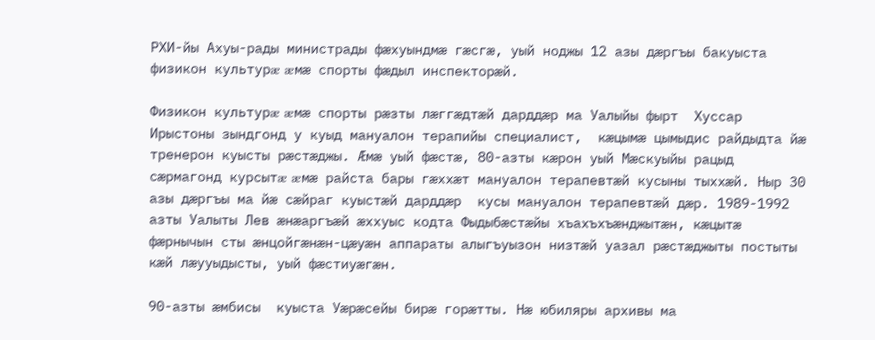РХИ-йы Ахуы-рады министрады фæхуындмæ гæсгæ, уый ноджы 12 азы дæргъы бакуыста физикон культурæ æмæ спорты фæдыл инспекторæй.

Физикон культурæ æмæ спорты рæзты лæггæдтæй дарддæр ма Уалыйы фырт  Хуссар Ирыстоны зындгонд у куыд мануалон терапийы специалист,  кæцымæ цымыдис райдыдта йæ тренерон куысты рæстæджы. Æмæ уый фæстæ, 80-азты кæрон уый Мæскуыйы рацыд сæрмагонд курсытæ æмæ райста бары гæххæт мануалон терапевтæй кусыны тыххæй. Ныр 30 азы дæргъы ма йæ сæйраг куыстæй дарддæр  кусы мануалон терапевтæй дæр. 1989-1992 азты Уалыты Лев æнæаргъæй æххуыс кодта Фыдыбæстæйы хъахъхъæнджытæн, кæцытæ фæрнычын сты æнцойгæнæн-цæуæн аппараты алыгъуызон низтæй уазал рæстæджыты постыты кæй лæууыдысты, уый фæстиуæгæн.

90-азты æмбисы  куыста Уæрæсейы бирæ горæтты. Нæ юбиляры архивы ма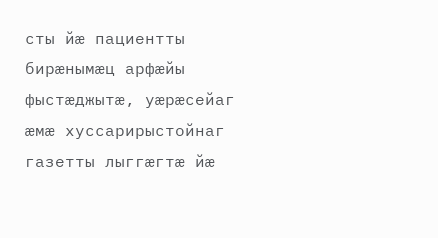сты йæ пациентты бирæнымæц арфæйы фыстæджытæ, уæрæсейаг æмæ хуссарирыстойнаг газетты лыггæгтæ йæ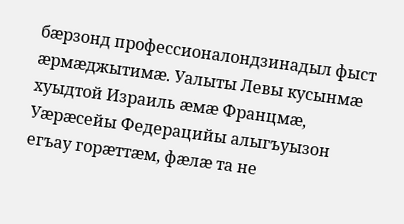бæрзонд профессионалондзинадыл фыст æрмæджытимæ. Уалыты Левы кусынмæ хуыдтой Израиль æмæ Францмæ, Уæрæсейы Федерацийы алыгъуызон егъау горæттæм, фæлæ та не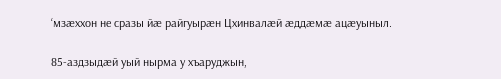‘мзæххон не сразы йæ райгуырæн Цхинвалæй æддæмæ ацæуыныл.

85-аздзыдæй уый нырма у хъаруджын,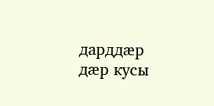дарддæр дæр кусы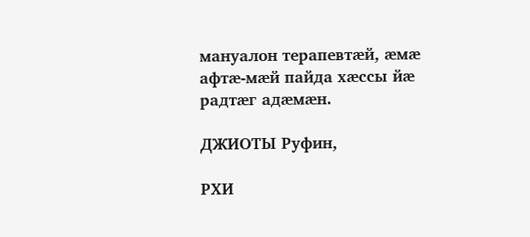мануалон терапевтæй, æмæ афтæ-мæй пайда хæссы йæ радтæг адæмæн.

ДЖИОТЫ Руфин,

РХИ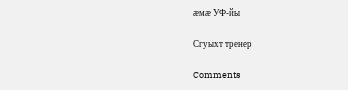æмæ УФ-йы

Сгуыхт тренер

Comments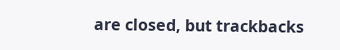are closed, but trackbacks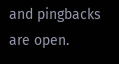and pingbacks are open.